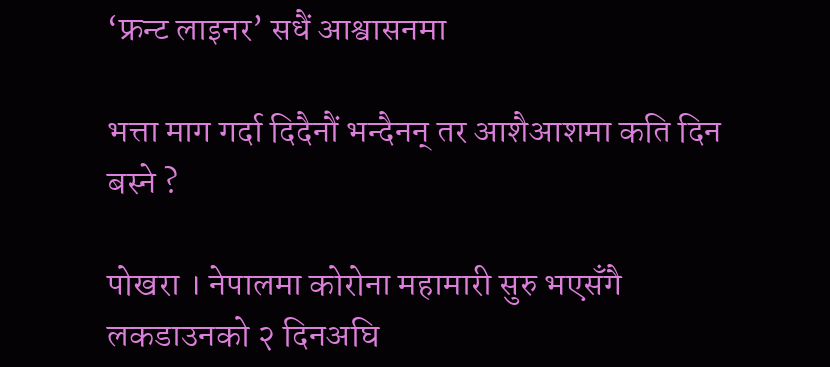‘फ्रन्ट लाइनर’ सधैं आश्वासनमा

भत्ता माग गर्दा दिदैनौं भन्दैनन् तर आशैआशमा कति दिन बस्ने ?

पोखरा । नेपालमा कोरोना महामारी सुरु भएसँगै लकडाउनको २ दिनअघि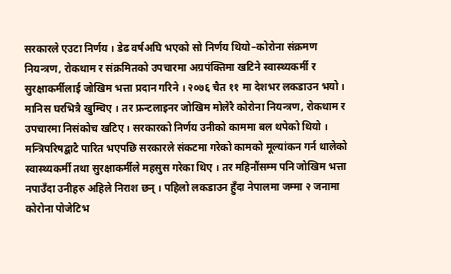सरकारले एउटा निर्णय । डेढ वर्षअघि भएको सो निर्णय थियो–कोरोना संक्रमण नियन्त्रण, रोकथाम र संक्रमितको उपचारमा अग्रपंक्तिमा खटिने स्वास्थ्यकर्मी र सुरक्षाकर्मीलाई जोखिम भत्ता प्रदान गरिने । २०७६ चैत ११ मा देशभर लकडाउन भयो । मानिस घरभित्रै खुम्चिए । तर फ्रन्टलाइनर जोखिम मोलेरै कोरोना नियन्त्रण, रोकथाम र उपचारमा निसंकोच खटिए । सरकारको निर्णय उनीको काममा बल थपेको थियो । मन्त्रिपरिषद्बाटै पारित भएपछि सरकारले संकटमा गरेको कामको मूल्यांकन गर्न थालेको स्वास्थ्यकर्मी तथा सुरक्षाकर्मीले महसुस गरेका थिए । तर महिनौंसम्म पनि जोखिम भत्ता नपाउँदा उनीहरु अहिले निराश छन् । पहिलो लकडाउन हुँदा नेपालमा जम्मा २ जनामा कोरोना पोजेटिभ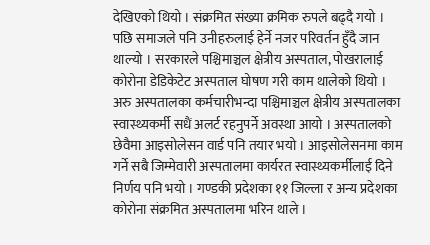देखिएको थियो । संक्रमित संख्या क्रमिक रुपले बढ्दै गयो । पछि समाजले पनि उनीहरुलाई हेर्ने नजर परिवर्तन हुँदै जान थाल्यो । सरकारले पश्चिमाञ्चल क्षेत्रीय अस्पताल, पोखरालाई कोरोना डेडिकेटेट अस्पताल घोषण गरी काम थालेको थियो । अरु अस्पतालका कर्मचारीभन्दा पश्चिमाञ्चल क्षेत्रीय अस्पतालका स्वास्थ्यकर्मी सधैं अलर्ट रहनुपर्ने अवस्था आयो । अस्पतालको छेवैमा आइसोलेसन वार्ड पनि तयार भयो । आइसोलेसनमा काम गर्ने सबै जिम्मेवारी अस्पतालमा कार्यरत स्वास्थ्यकर्मीलाई दिने निर्णय पनि भयो । गण्डकी प्रदेशका ११ जिल्ला र अन्य प्रदेशका कोरोना संक्रमित अस्पतालमा भरिन थाले ।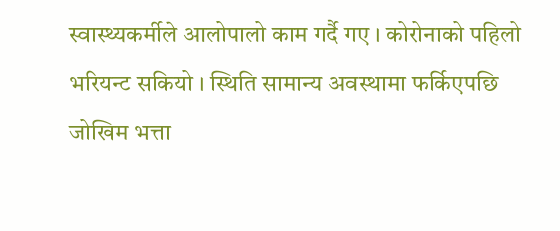स्वास्थ्यकर्मीले आलोपालो काम गर्दै गए । कोरोनाको पहिलो भरियन्ट सकियो । स्थिति सामान्य अवस्थामा फर्किएपछि जोखिम भत्ता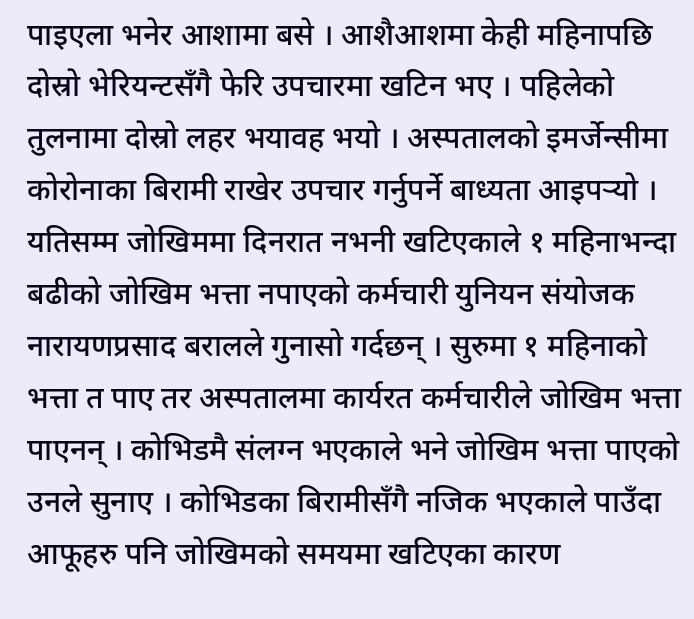पाइएला भनेर आशामा बसे । आशैआशमा केही महिनापछि दोस्रो भेरियन्टसँगै फेरि उपचारमा खटिन भए । पहिलेको तुलनामा दोस्रो लहर भयावह भयो । अस्पतालको इमर्जेन्सीमा कोरोनाका बिरामी राखेर उपचार गर्नुपर्ने बाध्यता आइपर्‍यो । यतिसम्म जोखिममा दिनरात नभनी खटिएकाले १ महिनाभन्दा बढीको जोखिम भत्ता नपाएको कर्मचारी युनियन संयोजक नारायणप्रसाद बरालले गुनासो गर्दछन् । सुरुमा १ महिनाको भत्ता त पाए तर अस्पतालमा कार्यरत कर्मचारीले जोखिम भत्ता पाएनन् । कोभिडमै संलग्न भएकाले भने जोखिम भत्ता पाएको उनले सुनाए । कोभिडका बिरामीसँगै नजिक भएकाले पाउँदा आफूहरु पनि जोखिमको समयमा खटिएका कारण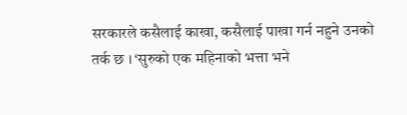सरकारले कसैलाई काखा, कसैलाई पाखा गर्न नहुने उनको तर्क छ । ‘सुरुको एक महिनाको भत्ता भने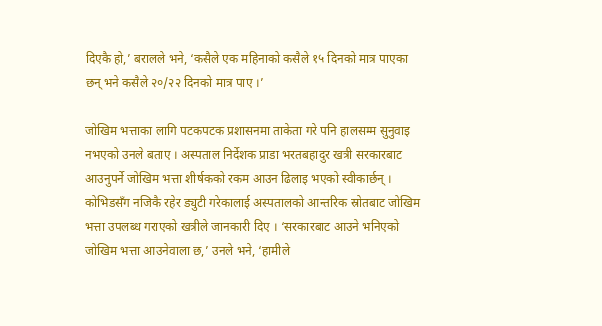दिएकै हो,’ बरालले भने, ‘कसैले एक महिनाको कसैले १५ दिनको मात्र पाएका छन् भने कसैले २०/२२ दिनको मात्र पाए ।’

जोखिम भत्ताका लागि पटकपटक प्रशासनमा ताकेता गरे पनि हालसम्म सुनुवाइ नभएको उनले बताए । अस्पताल निर्देशक प्राडा भरतबहादुर खत्री सरकारबाट आउनुपर्ने जोखिम भत्ता शीर्षकको रकम आउन ढिलाइ भएको स्वीकार्छन् । कोभिडसँग नजिकै रहेर ड्युटी गरेकालाई अस्पतालको आन्तरिक स्रोतबाट जोखिम भत्ता उपलब्ध गराएको खत्रीले जानकारी दिए । ‘सरकारबाट आउने भनिएको जोखिम भत्ता आउनेवाला छ,’ उनले भने, ‘हामीले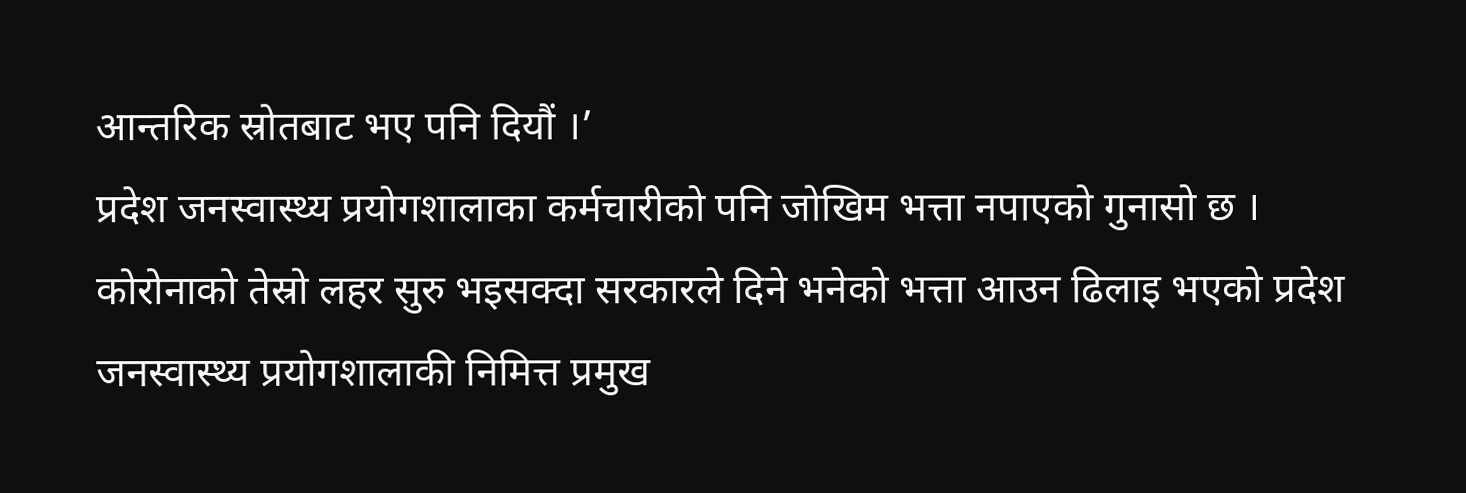आन्तरिक स्रोतबाट भए पनि दियौं ।’
प्रदेश जनस्वास्थ्य प्रयोगशालाका कर्मचारीको पनि जोखिम भत्ता नपाएको गुनासो छ । कोरोनाको तेस्रो लहर सुरु भइसक्दा सरकारले दिने भनेको भत्ता आउन ढिलाइ भएको प्रदेश जनस्वास्थ्य प्रयोगशालाकी निमित्त प्रमुख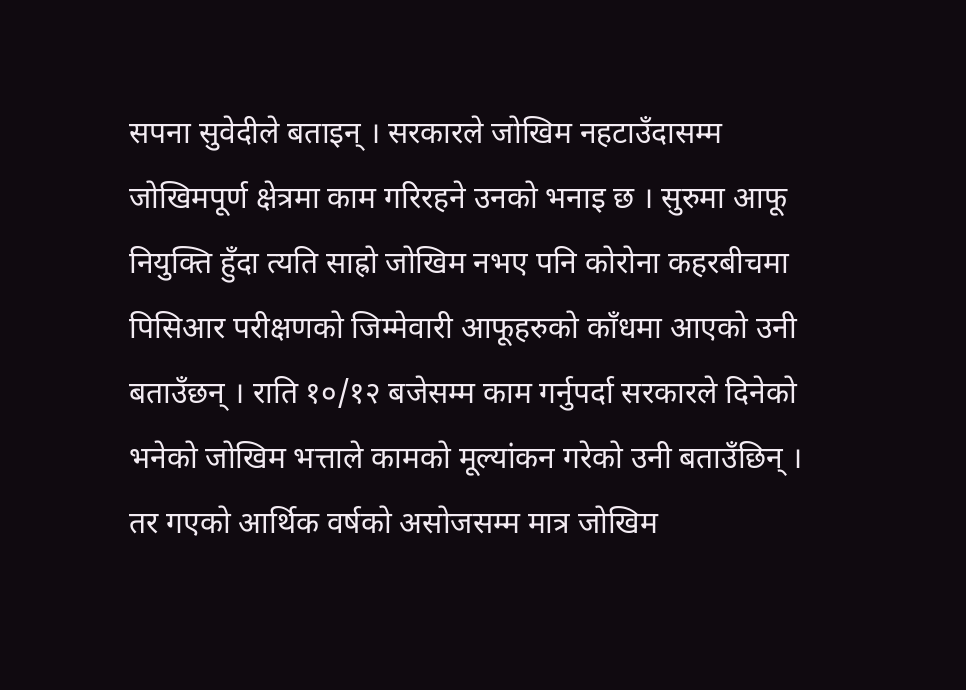सपना सुवेदीले बताइन् । सरकारले जोखिम नहटाउँदासम्म जोखिमपूर्ण क्षेत्रमा काम गरिरहने उनको भनाइ छ । सुरुमा आफू नियुक्ति हुँदा त्यति साह्रो जोखिम नभए पनि कोरोना कहरबीचमा पिसिआर परीक्षणको जिम्मेवारी आफूहरुको काँधमा आएको उनी बताउँछन् । राति १०/१२ बजेसम्म काम गर्नुपर्दा सरकारले दिनेको भनेको जोखिम भत्ताले कामको मूल्यांकन गरेको उनी बताउँछिन् । तर गएको आर्थिक वर्षको असोजसम्म मात्र जोखिम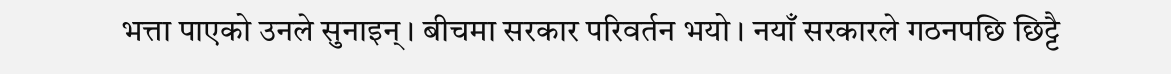भत्ता पाएको उनले सुनाइन् । बीचमा सरकार परिवर्तन भयो । नयाँ सरकारले गठनपछि छिट्टै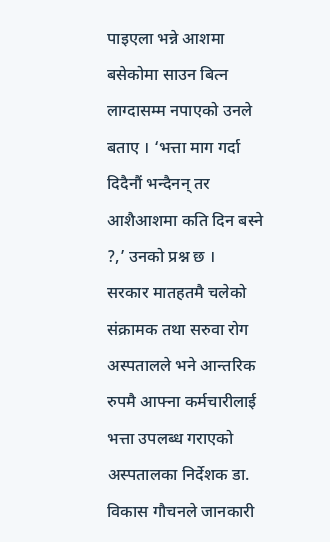पाइएला भन्ने आशमा बसेकोमा साउन बित्न लाग्दासम्म नपाएको उनले बताए । ‘भत्ता माग गर्दा दिदैनौं भन्दैनन् तर आशैआशमा कति दिन बस्ने ?,’ उनको प्रश्न छ ।
सरकार मातहतमै चलेको संक्रामक तथा सरुवा रोग अस्पतालले भने आन्तरिक रुपमै आफ्ना कर्मचारीलाई भत्ता उपलब्ध गराएको अस्पतालका निर्देशक डा. विकास गौचनले जानकारी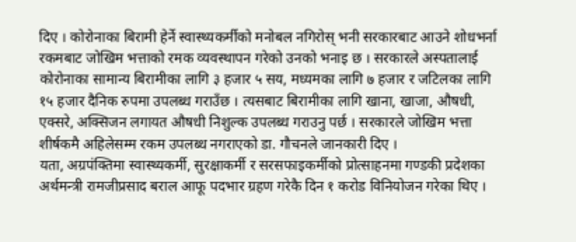दिए । कोरोनाका बिरामी हेर्ने स्वास्थ्यकर्मीको मनोबल नगिरोस् भनी सरकारबाट आउने शोधभर्ना रकमबाट जोखिम भत्ताको रमक व्यवस्थापन गरेको उनको भनाइ छ । सरकारले अस्पतालाई कोरोनाका सामान्य बिरामीका लागि ३ हजार ५ सय, मध्यमका लागि ७ हजार र जटिलका लागि १५ हजार दैनिक रुपमा उपलब्ध गराउँछ । त्यसबाट बिरामीका लागि खाना, खाजा, औषधी, एक्सरे, अक्सिजन लगायत औषधी निशुल्क उपलब्ध गराउनु पर्छ । सरकारले जोखिम भत्ता शीर्षकमै अहिलेसम्म रकम उपलब्ध नगराएको डा. गौचनले जानकारी दिए ।
यता, अग्रपंक्तिमा स्वास्थ्यकर्मी, सुरक्षाकर्मी र सरसफाइकर्मीको प्रोत्साहनमा गण्डकी प्रदेशका अर्थमन्त्री रामजीप्रसाद बराल आफू पदभार ग्रहण गरेकै दिन १ करोड विनियोजन गरेका थिए ।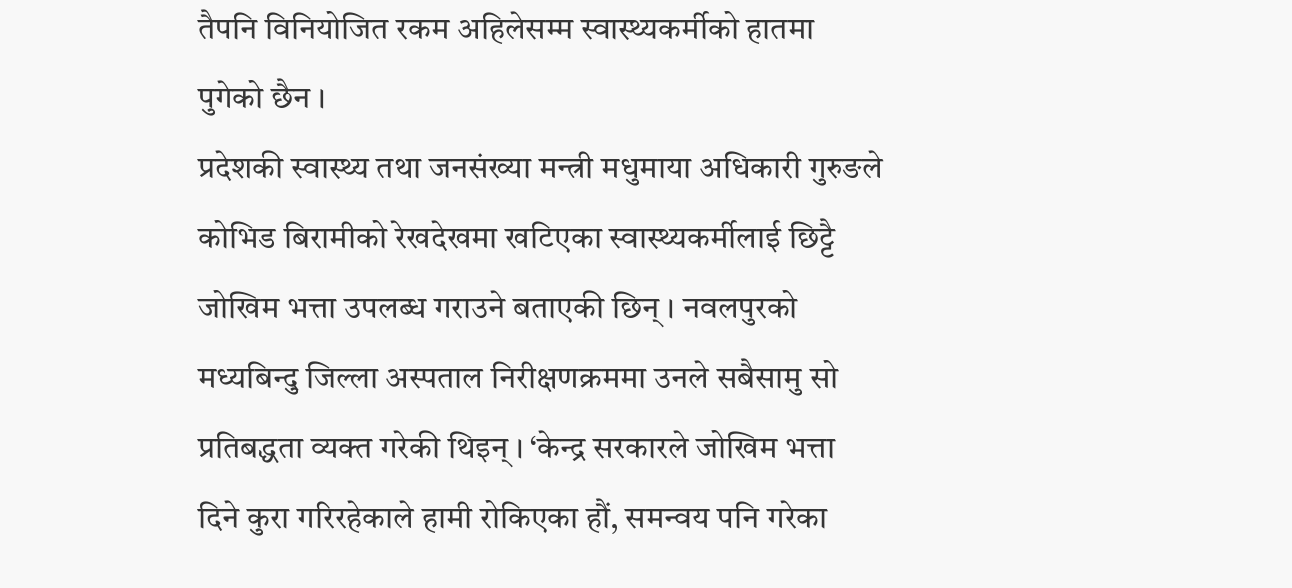तैपनि विनियोजित रकम अहिलेसम्म स्वास्थ्यकर्मीको हातमा पुगेको छैन ।
प्रदेशकी स्वास्थ्य तथा जनसंख्या मन्त्री मधुमाया अधिकारी गुरुङले कोभिड बिरामीको रेखदेखमा खटिएका स्वास्थ्यकर्मीलाई छिट्टै जोखिम भत्ता उपलब्ध गराउने बताएकी छिन् । नवलपुरको मध्यबिन्दु जिल्ला अस्पताल निरीक्षणक्रममा उनले सबैसामु सो प्रतिबद्धता व्यक्त गरेकी थिइन् । ‘केन्द्र सरकारले जोखिम भत्ता दिने कुरा गरिरहेकाले हामी रोकिएका हौं, समन्वय पनि गरेका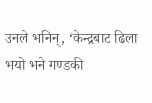उनले भनिन्, ‘केन्द्रबाट ढिला भयो भने गण्डकी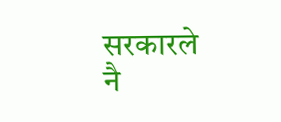सरकारले नै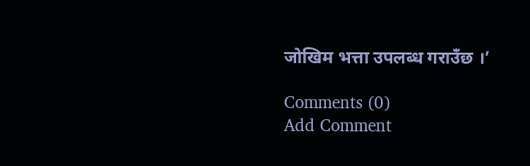जोखिम भत्ता उपलब्ध गराउँछ ।’

Comments (0)
Add Comment